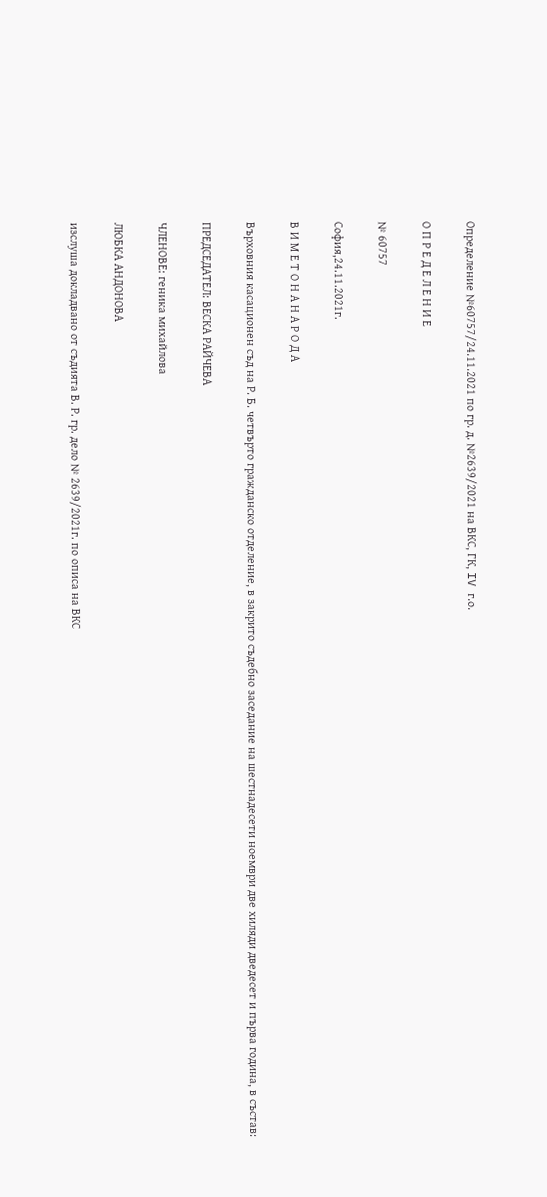Определение №60757/24.11.2021 по гр. д. №2639/2021 на ВКС, ГК, IV г.о.

О П Р Е Д Е Л Е Н И Е

№ 60757

София,24.11.2021г.

В И М Е Т О Н А Н А Р О Д А

Върховния касационен съд на Р. Б. четвърто гражданско отделение, в закрито съдебно заседание на шестнадесети ноември две хиляди дведесет и първа година, в състав:

ПРЕДСЕДАТЕЛ: ВЕСКА РАЙЧЕВА

ЧЛЕНОВЕ: геника михайлова

ЛЮБКА АНДОНОВА

изслуша докладвано от съдията В. Р. гр. дело № 2639/2021г. по описа на ВКС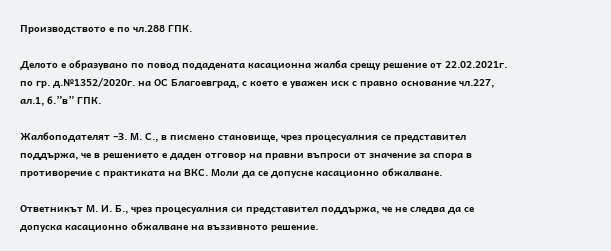Производството е по чл.288 ГПК.

Делото е образувано по повод подадената касационна жалба срещу решение от 22.02.2021г. по гр. д.№1352/2020г. на ОС Благоевград, с което е уважен иск с правно основание чл.227, ал.1, б.”в” ГПК.

Жалбоподателят –З. М. С., в писмено становище, чрез процесуалния се представител поддържа, че в решението е даден отговор на правни въпроси от значение за спора в противоречие с практиката на ВКС. Моли да се допусне касационно обжалване.

Ответникът М. И. Б., чрез процесуалния си представител поддържа, че не следва да се допуска касационно обжалване на въззивното решение.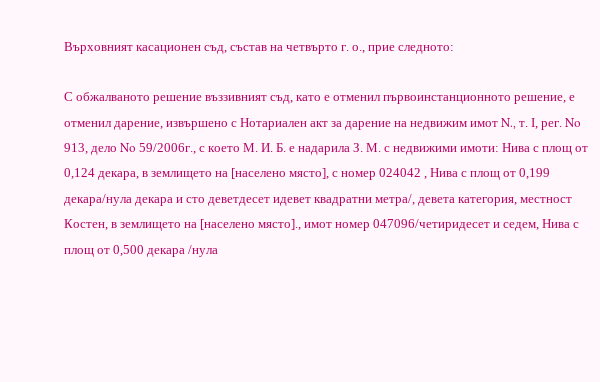Върховният касационен съд, състав на четвърто г. о., прие следното:

С обжалваното решение въззивният съд, като е отменил първоинстанционното решение, е отменил дарение, извършено с Нотариален акт за дарение на недвижим имот N., т. І, рег. No 913, дело No 59/2006г., с което М. И. Б. е надарила З. М. с недвижими имоти: Нива с площ от 0,124 декара, в землището на [населено място], с номер 024042 , Нива с площ от 0,199 декара/нула декара и сто деветдесет идевет квадратни метра/, девета категория, местност Костен, в землището на [населено място]., имот номер 047096/четиридесет и седем, Нива с площ от 0,500 декара /нула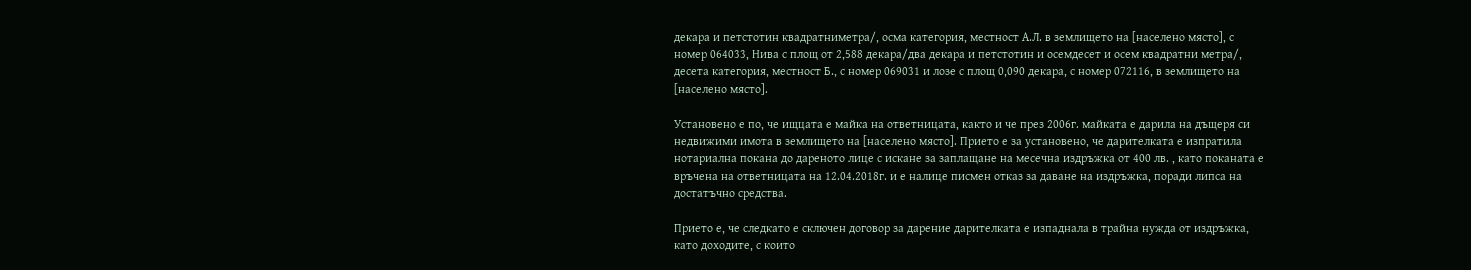декара и петстотин квадратниметра/, осма категория, местност А.Л. в землището на [населено място], с номер 064033, Нива с площ от 2,588 декара/два декара и петстотин и осемдесет и осем квадратни метра/, десета категория, местност Б., с номер 069031 и лозе с площ 0,090 декара, с номер 072116, в землището на [населено място].

Установено е по, че ищцата е майка на ответницата, както и че през 2006г. майката е дарила на дъщеря си недвижими имота в землището на [населено място]. Прието е за установено, че дарителката е изпратила нотариална покана до дареното лице с искане за заплащане на месечна издръжка от 400 лв. , като поканата е връчена на ответницата на 12.04.2018г. и е налице писмен отказ за даване на издръжка, поради липса на достатъчно средства.

Прието е, че следкато е сключен договор за дарение дарителката е изпаднала в трайна нужда от издръжка, като доходите, с които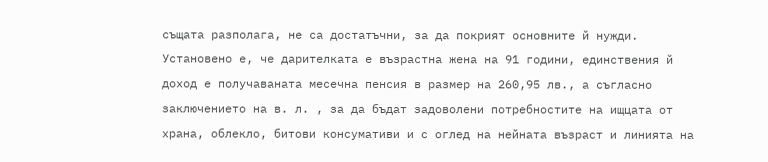същата разполага, не са достатъчни, за да покрият основните й нужди. Установено е, че дарителката е възрастна жена на 91 години, единствения й доход е получаваната месечна пенсия в размер на 260,95 лв., а съгласно заключението на в. л. , за да бъдат задоволени потребностите на ищцата от храна, облекло, битови консумативи и с оглед на нейната възраст и линията на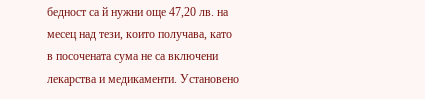бедност са й нужни още 47,20 лв. на месец над тези, които получава, като в посочената сума не са включени лекарства и медикаменти. Установено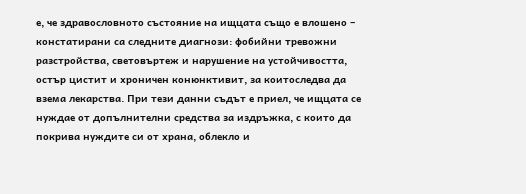е, че здравословното състояние на ищцата също е влошено – констатирани са следните диагнози: фобийни тревожни разстройства, световъртеж и нарушение на устойчивостта, остър цистит и хроничен конюнктивит, за коитоследва да взема лекарства. При тези данни съдът е приел, че ищцата се нуждае от допълнителни средства за издръжка, с които да покрива нуждите си от храна, облекло и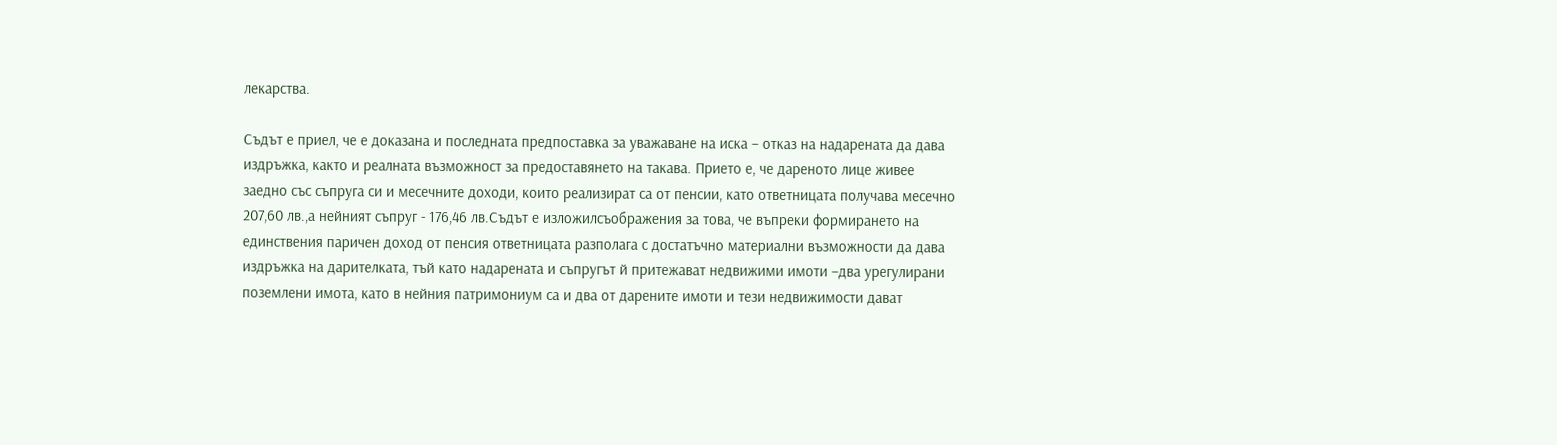лекарства.

Съдът е приел, че е доказана и последната предпоставка за уважаване на иска – отказ на надарената да дава издръжка, както и реалната възможност за предоставянето на такава. Прието е, че дареното лице живее заедно със съпруга си и месечните доходи, които реализират са от пенсии, като ответницата получава месечно 207,60 лв.,а нейният съпруг - 176,46 лв.Съдът е изложилсъображения за това, че въпреки формирането на единствения паричен доход от пенсия ответницата разполага с достатъчно материални възможности да дава издръжка на дарителката, тъй като надарената и съпругът й притежават недвижими имоти –два урегулирани поземлени имота, като в нейния патримониум са и два от дарените имоти и тези недвижимости дават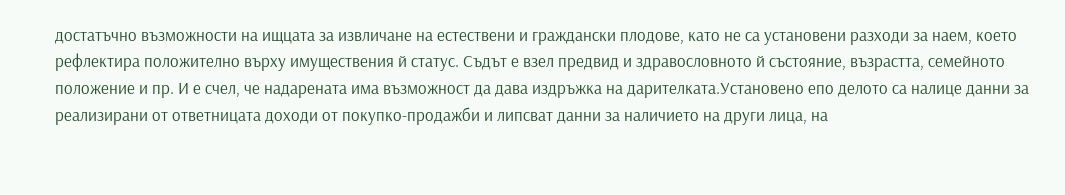достатъчно възможности на ищцата за извличане на естествени и граждански плодове, като не са установени разходи за наем, което рефлектира положително върху имуществения й статус. Съдът е взел предвид и здравословното й състояние, възрастта, семейното положение и пр. И е счел, че надарената има възможност да дава издръжка на дарителката.Установено епо делото са налице данни за реализирани от ответницата доходи от покупко-продажби и липсват данни за наличието на други лица, на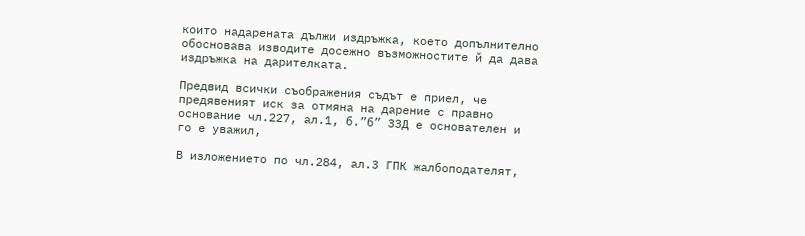които надарената дължи издръжка, което допълнително обосновава изводите досежно възможностите й да дава издръжка на дарителката.

Предвид всички съображения съдът е приел, че предявеният иск за отмяна на дарение с правно основание чл.227, ал.1, б.”б” ЗЗД е основателен и го е уважил,

В изложението по чл.284, ал.3 ГПК жалбоподателят,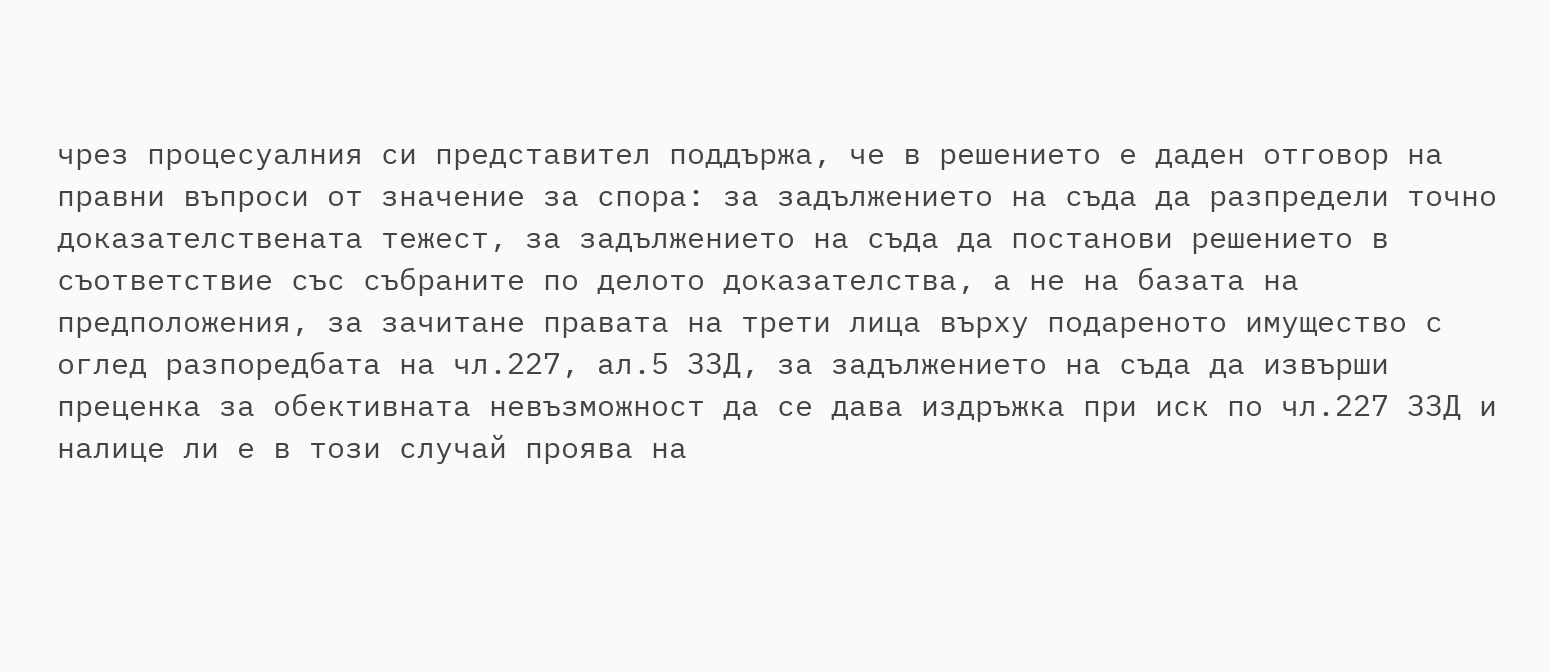чрез процесуалния си представител поддържа, че в решението е даден отговор на правни въпроси от значение за спора: за задължението на съда да разпредели точно доказателствената тежест, за задължението на съда да постанови решението в съответствие със събраните по делото доказателства, а не на базата на предположения, за зачитане правата на трети лица върху подареното имущество с оглед разпоредбата на чл.227, ал.5 ЗЗД, за задължението на съда да извърши преценка за обективната невъзможност да се дава издръжка при иск по чл.227 ЗЗД и налице ли е в този случай проява на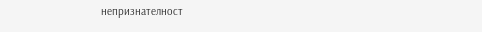непризнателност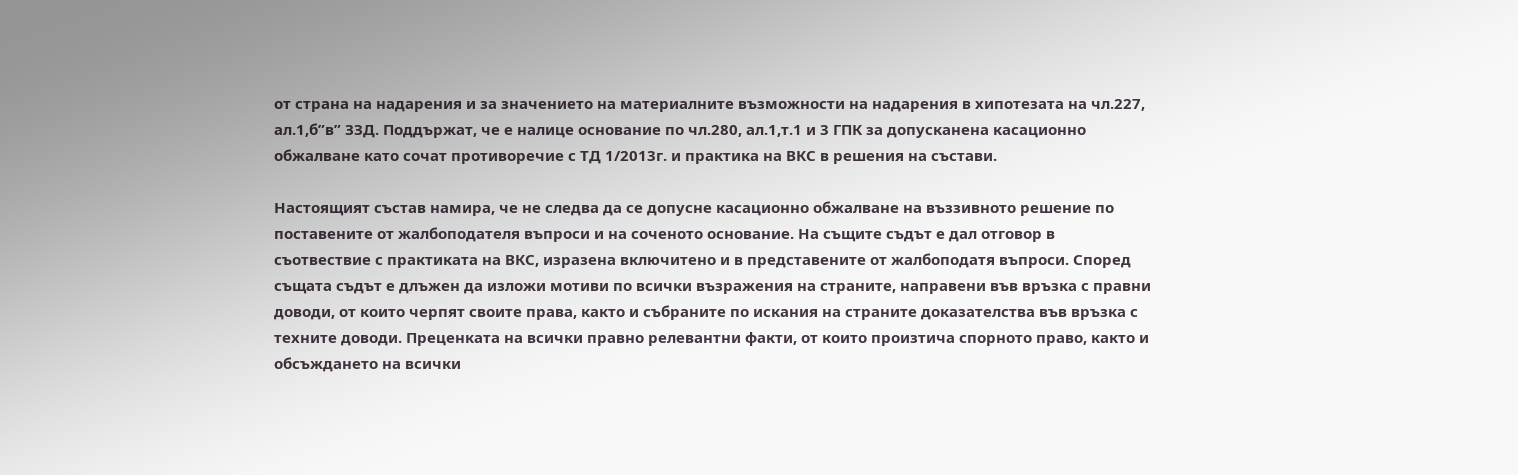от страна на надарения и за значението на материалните възможности на надарения в хипотезата на чл.227, ал.1,б”в” ЗЗД. Поддържат, че е налице основание по чл.280, ал.1,т.1 и 3 ГПК за допусканена касационно обжалване като сочат противоречие с ТД 1/2013г. и практика на ВКС в решения на състави.

Настоящият състав намира, че не следва да се допусне касационно обжалване на въззивното решение по поставените от жалбоподателя въпроси и на соченото основание. На същите съдът е дал отговор в съотвествие с практиката на ВКС, изразена включитено и в представените от жалбоподатя въпроси. Според същата съдът е длъжен да изложи мотиви по всички възражения на страните, направени във връзка с правни доводи, от които черпят своите права, както и събраните по искания на страните доказателства във връзка с техните доводи. Преценката на всички правно релевантни факти, от които произтича спорното право, както и обсъждането на всички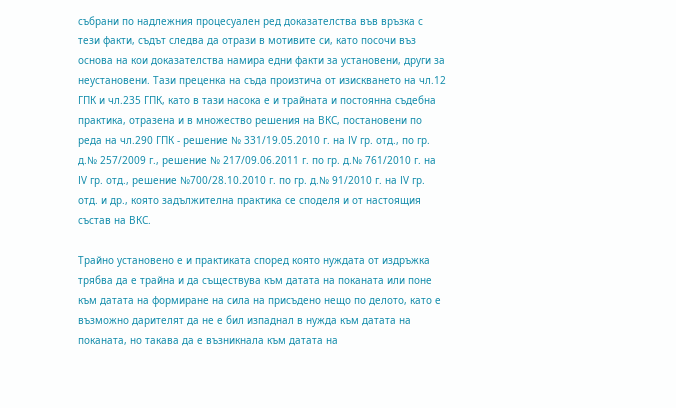събрани по надлежния процесуален ред доказателства във връзка с тези факти, съдът следва да отрази в мотивите си, като посочи въз основа на кои доказателства намира едни факти за установени, други за неустановени. Тази преценка на съда произтича от изискването на чл.12 ГПК и чл.235 ГПК, като в тази насока е и трайната и постоянна съдебна практика, отразена и в множество решения на ВКС, постановени по реда на чл.290 ГПК - решение № 331/19.05.2010 г. на ІV гр. отд., по гр. д.№ 257/2009 г., решение № 217/09.06.2011 г. по гр. д.№ 761/2010 г. на ІV гр. отд., решение №700/28.10.2010 г. по гр. д.№ 91/2010 г. на ІV гр. отд. и др., която задължителна практика се споделя и от настоящия състав на ВКС.

Трайно установено е и практиката според която нуждата от издръжка трябва да е трайна и да съществува към датата на поканата или поне към датата на формиране на сила на присъдено нещо по делото, като е възможно дарителят да не е бил изпаднал в нужда към датата на поканата, но такава да е възникнала към датата на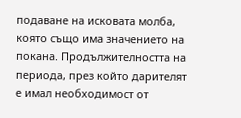подаване на исковата молба, която също има значението на покана. Продължителността на периода, през който дарителят е имал необходимост от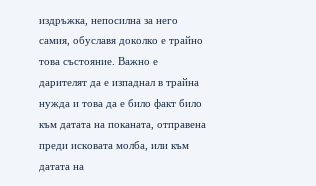издръжка, непосилна за него самия, обуславя доколко е трайно това състояние. Важно е дарителят да е изпаднал в трайна нужда и това да е било факт било към датата на поканата, отправена преди исковата молба, или към датата на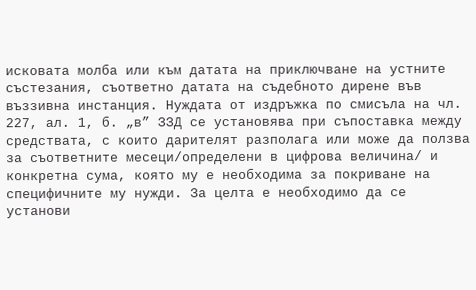исковата молба или към датата на приключване на устните състезания, съответно датата на съдебното дирене във въззивна инстанция. Нуждата от издръжка по смисъла на чл. 227, ал. 1, б. „в” ЗЗД се установява при съпоставка между средствата, с които дарителят разполага или може да ползва за съответните месеци/определени в цифрова величина/ и конкретна сума, която му е необходима за покриване на специфичните му нужди. За целта е необходимо да се установи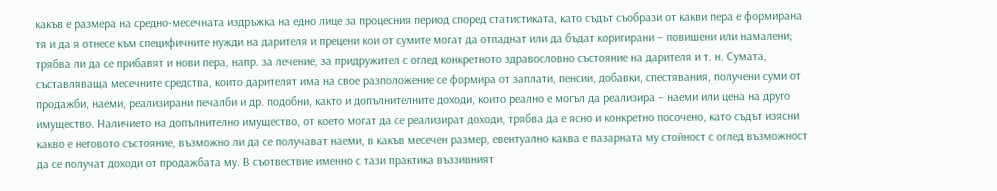какъв е размера на средно-месечната издръжка на едно лице за процесния период според статистиката, като съдът съобрази от какви пера е формирана тя и да я отнесе към специфичните нужди на дарителя и прецени кои от сумите могат да отпаднат или да бъдат коригирани – повишени или намалени; трябва ли да се прибавят и нови пера, напр. за лечение, за придружител с оглед конкретното здравословно състояние на дарителя и т. н. Сумата, съставляваща месечните средства, които дарителят има на свое разположение се формира от заплати, пенсии, добавки, спестявания, получени суми от продажби, наеми, реализирани печалби и др. подобни, както и допълнителните доходи, които реално е могъл да реализира – наеми или цена на друго имущество. Наличието на допълнително имущество, от което могат да се реализират доходи, трябва да е ясно и конкретно посочено, като съдът изясни какво е неговото състояние, възможно ли да се получават наеми, в какъв месечен размер, евентуално каква е пазарната му стойност с оглед възможност да се получат доходи от продажбата му. В съотвествие именно с тази практика въззивният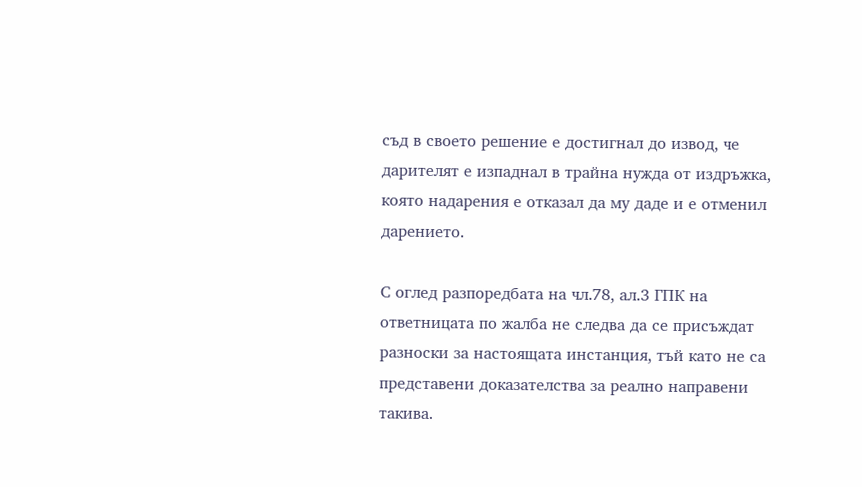съд в своето решение е достигнал до извод, че дарителят е изпаднал в трайна нужда от издръжка, която надарения е отказал да му даде и е отменил дарението.

С оглед разпоредбата на чл.78, ал.3 ГПК на ответницата по жалба не следва да се присъждат разноски за настоящата инстанция, тъй като не са представени доказателства за реално направени такива.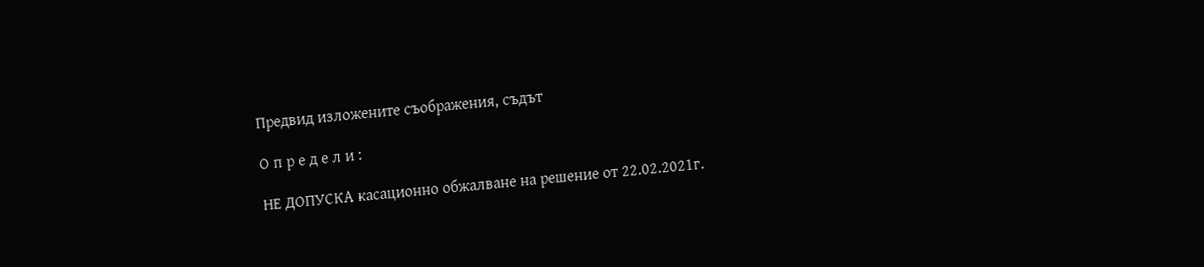Предвид изложените съображения, съдът

О п р е д е л и :

НЕ ДОПУСКА касационно обжалване на решение от 22.02.2021г.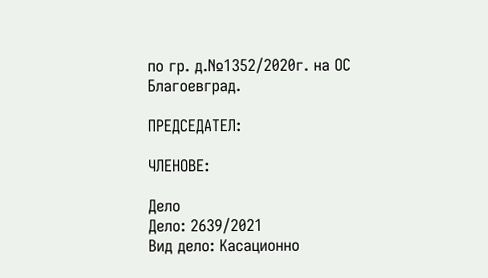по гр. д.№1352/2020г. на ОС Благоевград.

ПРЕДСЕДАТЕЛ:

ЧЛЕНОВЕ:

Дело
Дело: 2639/2021
Вид дело: Касационно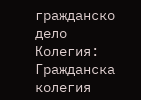гражданско дело
Колегия: Гражданска колегия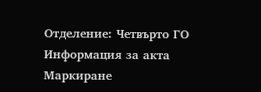Отделение: Четвърто ГО
Информация за акта
Маркиране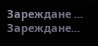Зареждане ...
Зареждане...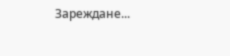Зареждане...